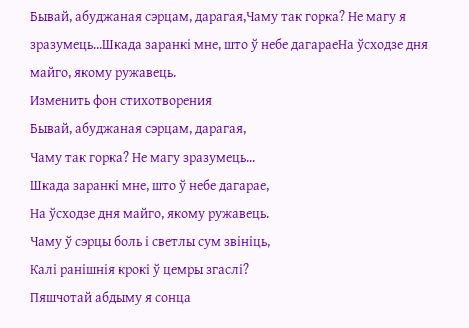Бывай, абуджаная сэрцам, дарагая,Чаму так горка? Не магу я зразумець...Шкада заранкі мне, што ў небе дагараеНа ўсходзе дня майго, якому ружавець.
Изменить фон стихотворения
Бывай, абуджаная сэрцам, дарагая,
Чаму так горка? Не магу зразумець...
Шкада заранкі мне, што ў небе дагарае,
На ўсходзе дня майго, якому ружавець.
Чаму ў сэрцы боль і светлы сум звініць,
Калі ранішнія крокі ў цемры згаслі?
Пяшчотай абдыму я сонца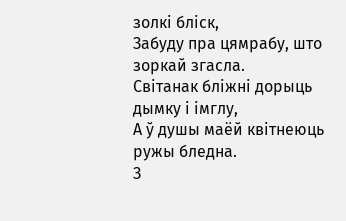золкі бліск,
Забуду пра цямрабу, што зоркай згасла.
Світанак бліжні дорыць дымку і імглу,
А ў душы маёй квітнеюць ружы бледна.
З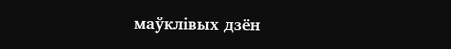маўклівых дзён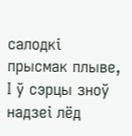салодкі прысмак плыве,
І ў сэрцы зноў надзеі лёд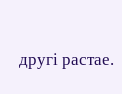другі растае.